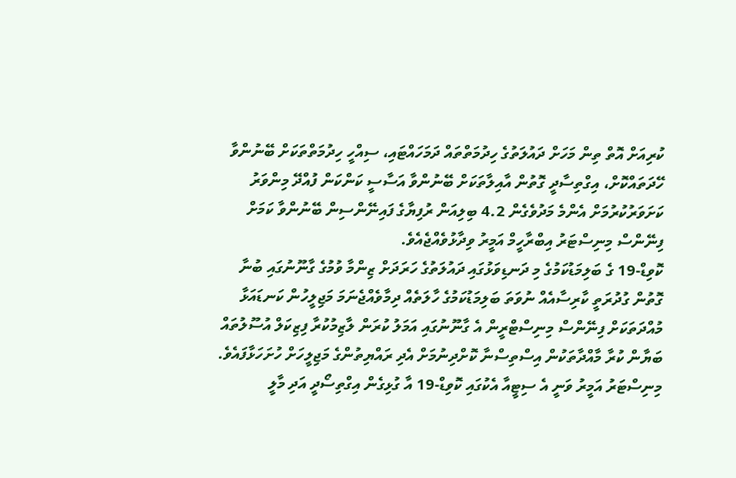ކުރިއަށް އޮތް ތިން މަހަށް ދައުލަތުގެ ހިދުމަތްތައް ދަމަހައްޓައި، ސިއްހީ ހިދުމަތްތަކަށް ބޭނުންވާ ހޭދަތައްކޮށް، އިގްތިސާދީ ގޮތުން އާއިލާތަކަށް ބޭނުންވާ އަސާސީ ކަންކަން ފުއްދޭ މިންވަރު ކަށަވަރުކުރުމަށް އެންމެ މަދުވެގެން 4.2 ބިލިއަން ރުފިޔާގެ ފައިނޭންސިން ބޭނުންވާ ކަމަށް ފިނޭންސް މިނިސްޓަރު އިބްރާހީމް އަމީރު ވިދާޅުވެއްޖެއެވެ.
ކޮވިޑް-19 ގެ ބަލިމަޑުކަމުގެ މި ދަނޑިވަޅުގައި ދައުލަތުގެ ހަރަދަށް ޒިންމާ ވުމުގެ ގާނޫނުގައި ބުނާ ގޮތުން ގުދުރަތީ ކާރިސާއެއް ނުވަތަ ބަލިމަޑުކަމުގެ ހާލަތެއް ދިމާވެއްޖެނަމަ މަޖިލީހުން ކަނޑައަޅާ މުއްދަތަކަށް ފިނޭންސް މިނިސްޓްރީން އެ ގާނޫނުގައި އަމަލު ކުރަން ލާޒިމުކުރާ ފިޒިކަލް އުސޫލުތައް ބަޔާން ކުރާ މާއްދާތަކުން އިސްތިސްނާ ކޮށްދިނުމަށް އެދި ރައްޔިތުންގެ މަޖިލީހަށް ހުށަހަޅާފައެވެ.
މިނިސްޓަރު އަމީރު ވަނީ އެ ސިޓީއާ އެކުގައި ކޮވިޑް-19 އާ ގުޅިގެން އިގްތިސޯދީ އަދި މާލީ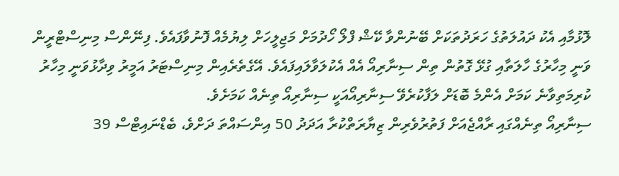ލޮޅުމާއި އެކު ދައުލަތުގެ ހަރަދުތަކަށް ބޭނުންވާ ކޭޝް ފްލޯ ހޯދުމަށް މަޖިލީހަށް ލިޔުމެއް ފޮނުވާފައެވެ. ފިނޭންސް މިނިސްޓްރީން ވަނީ މިހާރުގެ ހާލަތާއި ގުޅޭ ގޮތުން ތިން ސިނާރިއޯ އެއް އެކުލަވާލައިފައެވެ. އޭގެތެރެއިން މިނިސްޓަރު އަމީރު ވިދާޅުވަނީ މިހާރު ކުރިމަތިވާނެ ކަމަށް އެންމެ ބޮޑަށް ލަފާކުރެވޭ ސިނާރިއޯއަކީ ސިނާރިއޯ ތިނެއް ކަމަށެވެ.
ސިނާރިއޯ ތިނެއްގައި ރާއްޖެއަށް ފަތުރުވެރިން ޒިޔާރަތްކުރާ އަދަދު 50 އިންސައްތަ ދަށްވެ، ބެޑްނައިޓްސް 39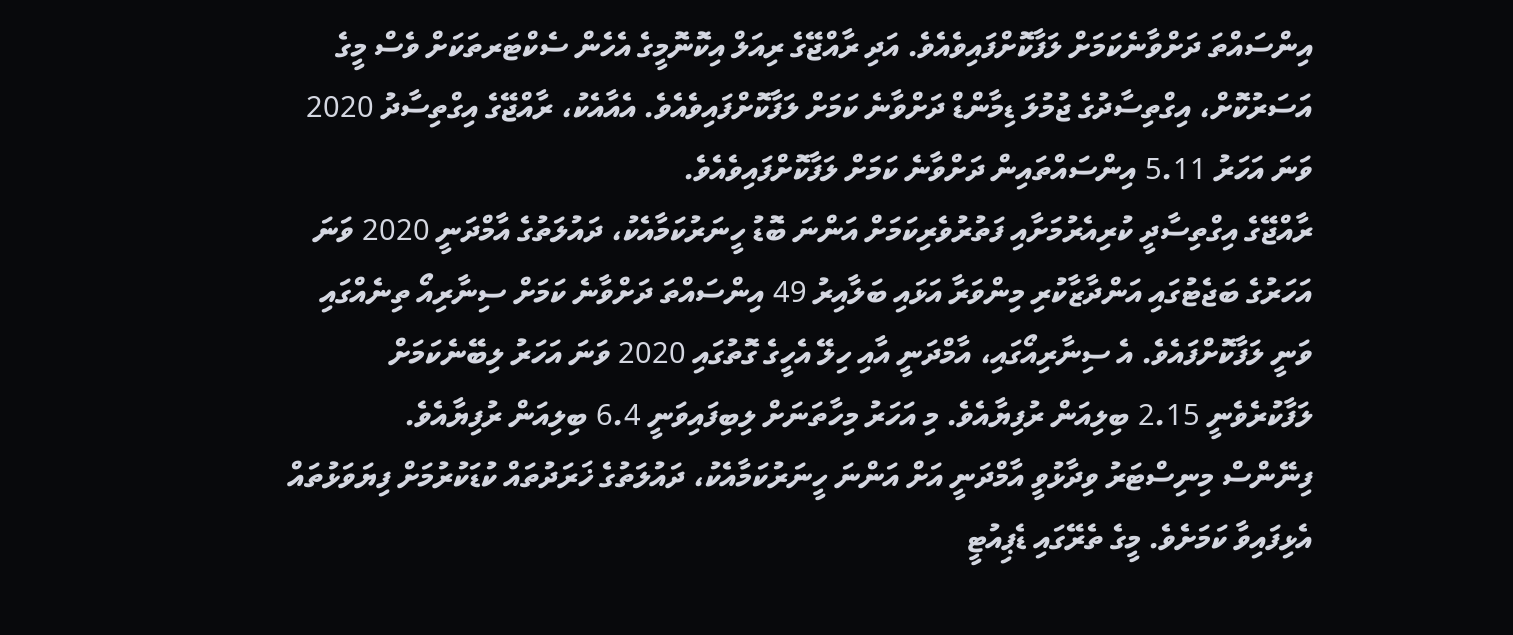އިންސައްތަ ދަށްވާނެކަމަށް ލަފާކޮށްފައިވެއެވެ. އަދި ރާއްޖޭގެ ރިއަލް އިކޮނޮމީގެ އެހެން ސެކްޓަރތަކަށް ވެސް މީގެ އަސަރުކޮށް، އިގްތިސާދުގެ ޖުމުލަ ޑިމާންޑް ދަށްވާނެ ކަމަށް ލަފާކޮށްފައިވެއެވެ. އެއާއެކު، ރާއްޖޭގެ އިގްތިސާދު 2020 ވަނަ އަހަރު 5.11 އިންސައްތައިން ދަށްވާނެ ކަމަށް ލަފާކޮށްފައިވެއެވެ.
ރާއްޖޭގެ އިގްތިސާދީ ކުރިއެރުމަށާއި ފަތުރުވެރިކަމަށް އަންނަ ބޮޑު ހީނަރުކަމާއެކު، ދައުލަތުގެ އާމްދަނީ 2020 ވަނަ އަހަރުގެ ބަޖެޓުގައި އަންދާޒާކުރި މިންވަރާ އަޅައި ބަލާއިރު 49 އިންސައްތަ ދަށްވާނެ ކަމަށް ސިނާރިއޯ ތިނެއްގައި ވަނީ ލަފާކޮށްފައެވެ. އެ ސިނާރިއޯގައި، އާމްދަނީ އާއި ހިލޭ އެހީގެ ގޮތުގައި 2020 ވަނަ އަހަރު ލިބޭނެކަމަށް ލަފާކުރެވެނީ 2.15 ބިލިއަން ރުފިޔާއެވެ. މި އަހަރު މިހާތަނަށް ލިބިފައިވަނީ 6.4 ބިލިއަން ރުފިޔާއެވެ.
ފިނޭންސް މިނިސްޓަރު ވިދާޅުވީ އާމްދަނީ އަށް އަންނަ ހީނަރުކަމާއެކު، ދައުލަތުގެ ޚަރަދުތައް ކުޑަކުރުމަށް ފިޔަވަޅުތައް އެޅިފައިވާ ކަމަށެވެ. މީގެ ތެރޭގައި ޑެޕިއުޓީ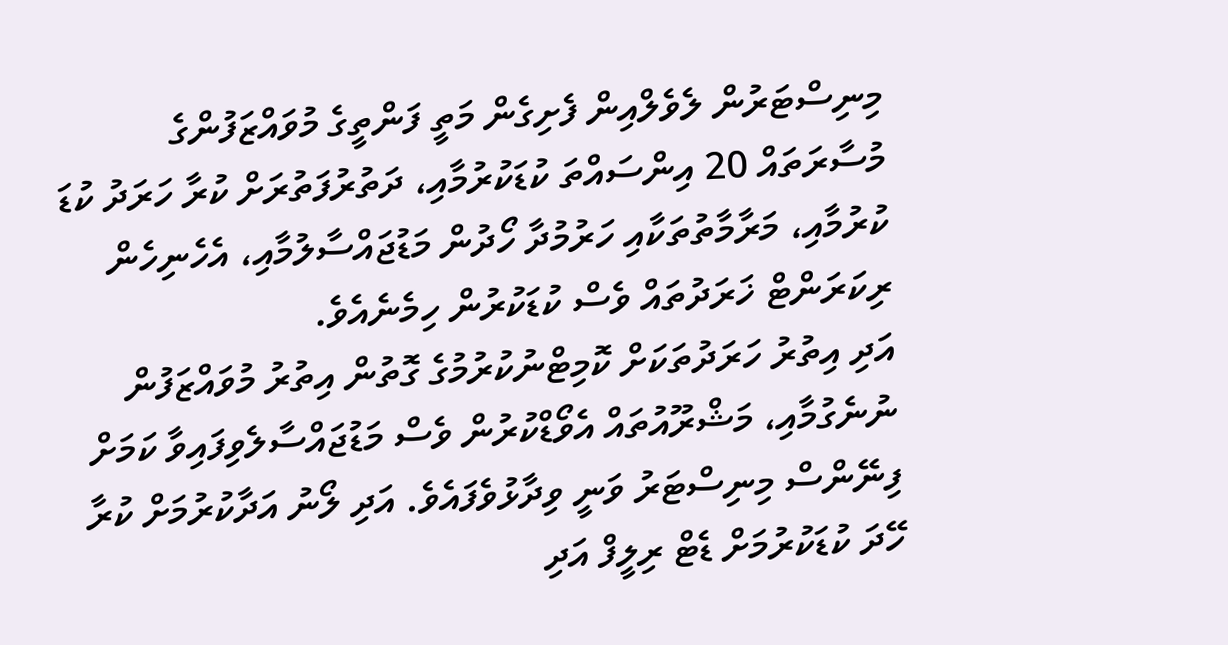މިނިސްޓަރުން ލެވެލްއިން ފެށިގެން މަތީ ފަންތީގެ މުވައްޒަފުންގެ މުސާރަތައް 20 އިންސައްތަ ކުޑަކުރުމާއި، ދަތުރުފަތުރަށް ކުރާ ހަރަދު ކުޑަ ކުރުމާއި، މަރާމާތުތަކާއި ހަރުމުދާ ހޯދުން މަޑުޖައްސާލުމާއި، އެހެނިހެން ރިކަރަންޓް ޚަރަދުތައް ވެސް ކުޑަކުރުން ހިމެނެއެވެ.
އަދި އިތުރު ހަރަދުތަކަށް ކޮމިޓްނުކުރުމުގެ ގޮތުން އިތުރު މުވައްޒަފުން ނުނެގުމާއި، މަޝްރޫއުތައް އެވޯޑްކުރުން ވެސް މަޑުޖައްސާލެވިފައިވާ ކަމަށް ފިނޭންސް މިނިސްޓަރު ވަނީ ވިދާޅުވެފައެވެ. އަދި ލޯނު އަދާކުރުމަށް ކުރާ ހޭދަ ކުޑަކުރުމަށް ޑެޓް ރިލީފް އަދި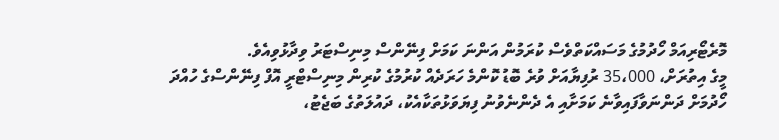މޮރެޓޯރިއަމް ހޯދުމުގެ މަސައްކަތްވެސް ކުރަމުން އަންނަ ކަމަށް ފިނޭންސް މިނިސްޓަރު ވިދާޅުވިއެވެ.
މީގެ އިތުރަށް، 35،000 ރުފިޔާއަށް ވުރެ ބޮޑު ކޮންމެ ހަރަދެއް ކުރުމުގެ ކުރިން މިނިސްޓްރީ އޮފް ފިނޭންސްގެ ހުއްދަ ހޯދުމަށް ދަންނަވާފައިވާނެ ކަމަށާއި އެ ދެންނެވުނު ފިޔަވަޅުތަކާއެކު، ދައުލަތުގެ ބަޖެޓު،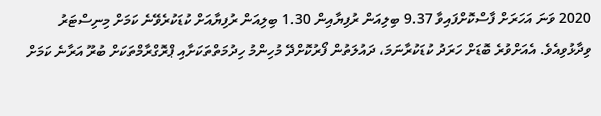2020 ވަނަ އަހަރަށް ފާސްކޮށްފައިވާ 9.37 ބިލިއަން ރުފިޔާއިން 1.30 ބިލިއަން ރުފިޔާއަށް ކުޑަކުރެވޭނެ ކަމަށް މިނިސްޓަރު ވިދާޅުވިއެވެ. އެއަށްވުރެ ބޮޑަށް ހަރަދު ކުޑަކުރާނަމަ، ދައުލަތުން ފޯރުކޮށްދޭ މުހިންމު ހިދުމަތްތަކަށާއި ޕްރޮގްރާމްތަކަށް ބުރޫ އަރާނެ ކަމަށް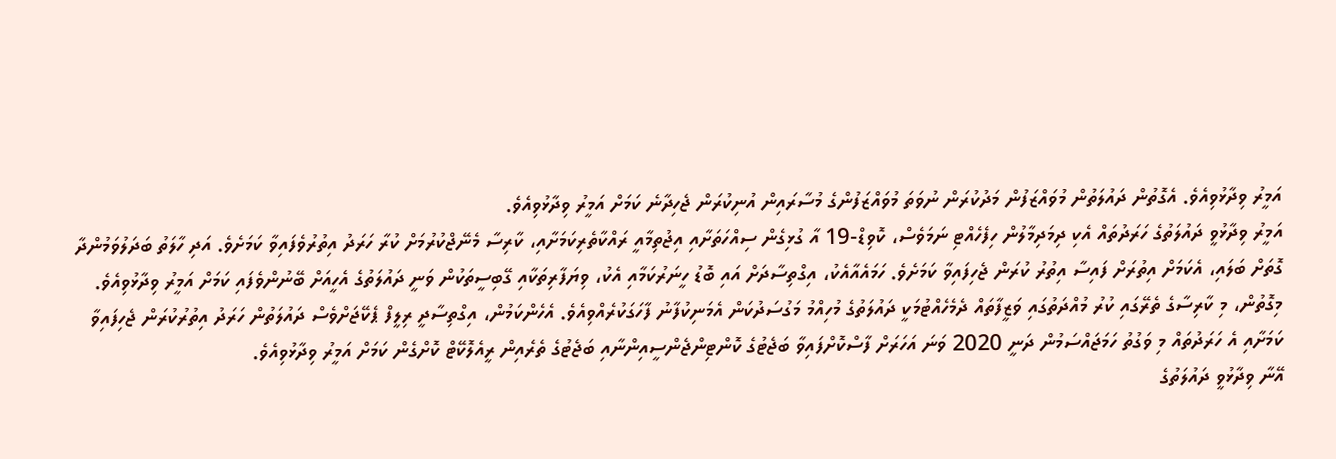އަމީރު ވިދާޅުވިއެވެ. އެގޮތުން ދައުލަތުން މުވައްޒަފުން މަދުކުރަން ނުވަތަ މުވައްޒަފުންގެ މުސާރައިން އުނިކުރަން ޖެހިދާނެ ކަމަށް އަމީރު ވިދާޅުވިއެވެ.
އަމީރު ވިދާޅުވީ ދައުލަތުގެ ހަރަދުތައް އެކި ދިމަދިމާލުން ހިފެހެއްޓި ނަމަވެސް، ކޮވިޑް-19 އާ ގުޅިގެން ސިއްހަތަށާއި އިޖުތިމާއީ ރައްކާތެރިކަމަށާއި، ކާރިސާ މެނޭޖްކުރުމަށް ކުރާ ހަރަދު އިތުރުވެފައިވާ ކަމަށެވެ. އަދި ހާލަތު ބަދަލުވަމުންދާ ގޮތަށް ބަލައި، އެކަމަށް އިތުރަށް ފައިސާ އިތުރު ކުރަން ޖެހިފައިވާ ކަމަށެވެ. ހަމައެއާއެކު، އިގްތިސާދަށް އައި ބޮޑު ހީނަރުކަމާއި އެކު، ވިޔަފާރިތަކާއި ގޭބިސީތަކުން ވަނީ ދައުލަތުގެ އެހީއަށް ބޭނުންވެފައި ކަމަށް އަމީރު ވިދާޅުވިއެވެ. މިގޮތުން، މި ކާރިސާގެ ތެރޭގައި ކުރު މުއްދަތުގައި ވަޒީފާތައް ދެމެހެއްޓުމަކީ ދައުލަތުގެ މުހިއްމު މަގުސަދުކަން އެމަނިކުފާނު ފާހަގަކުރެއްވިއެވެ. އެހެންކަމުން، އިގްތިސާދީ ރިލީފް ޕެކޭޖަށްވެސް ދައުލަތުން ހަރަދު އިތުރުކުރަން ޖެހިފައިވާ ކަމަށާއި އެ ހަރަދުތައް މި ވަގުތު ހަމަޖައްސަމުން ދަނީ 2020 ވަނަ އަހަރަށް ފާސްކޮށްފައިވާ ބަޖެޓުގެ ކޮންޓިންޖެންސީއިންނާއި ބަޖެޓުގެ ތެރެއިން ރީއެލޮކޭޓް ކޮށްގެން ކަމަށް އަމީރު ވިދާޅުވިއެވެ.
އޭނާ ވިދާޅުވީ ދައުލަތުގެ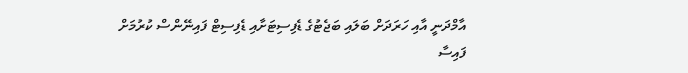އާމްދަނީ އާއި ހަރަދަށް ބަލައި ބަޖެޓުގެ ޑެފިސިޓަށާއި ޑެފިސިޓް ފައިނޭންސް ކުރުމަށް ފައިސާ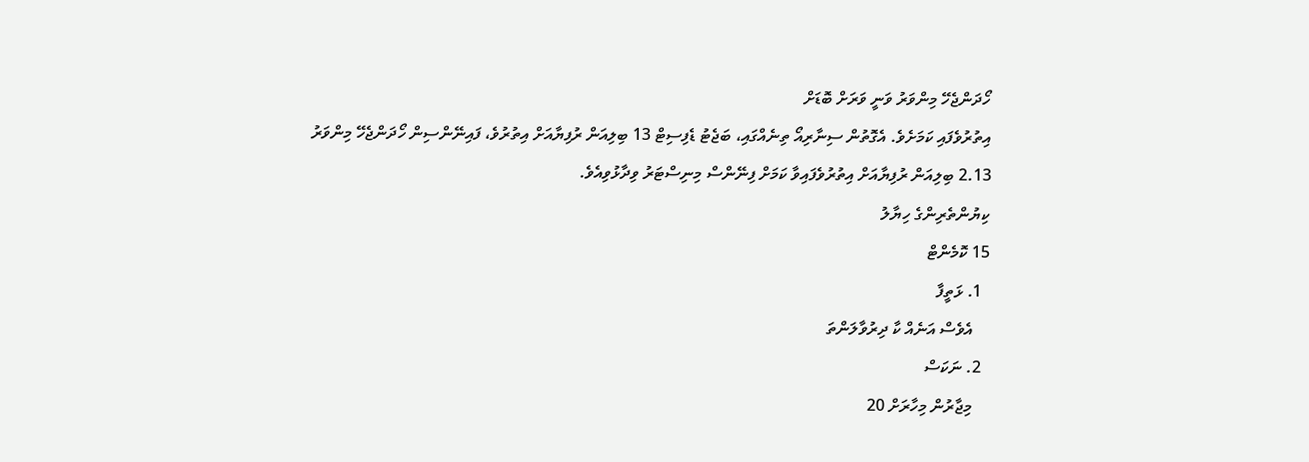ހޯދަންޖެހޭ މިންވަރު ވަނީ ވަރަށް ބޮޑަށް
އިތުރުވެފައި ކަމަށެވެ. އެގޮތުން ސިނާރިއޯ ތިނެއްގައި، ބަޖެޓު ޑެފިސިޓް 13 ބިލިއަން ރުފިޔާއަށް އިތުރުވެ، ފައިނޭންސިން ހޯދަންޖެހޭ މިންވަރު 2.13 ބިލިއަން ރުފިޔާއަށް އިތުރުވެފައިވާ ކަމަށް ފިނޭންސް މިނިސްޓަރު ވިދާޅުވިއެވެ.
ކިޔުންތެރިންގެ ހިޔާލު
15 ކޮމެންޓް
  1. ޅަތީފާ
    އެވެސް އަނެއް ކާ ދިރުވާލަންތަ
  2. ނަކަސް
    މިޖާރުން މިހާރަށް 20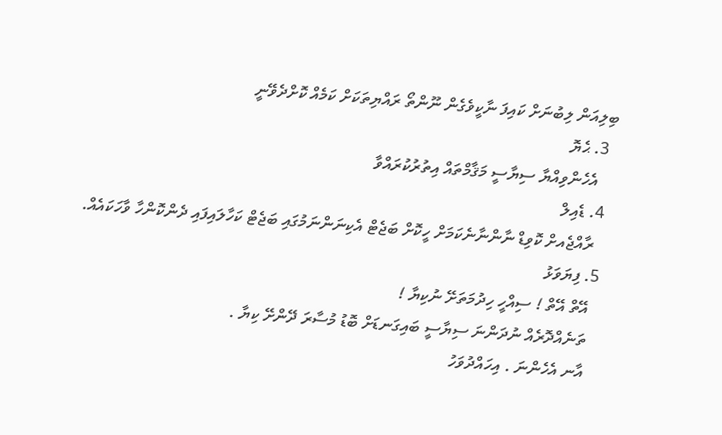ބިލިއަން ލިބުނަށް ކައިފަ ނާކީވެގެން ނޫންތޯ ރައްޔިތަކަށް ކަމެއް ކޮށްދެވޭނީ
  3. ޙެޔޮ
    އެހެންވިއްޔާ ސިޔާސީ މަޤާމްތައް އިތުރުކުރައްވާ
  4. ޑެއިލް
    ރާއްޖެއށް ކޮވިޑް ނާންނާނެކަމަށް ހީކޮށް ބަޖެޓް އެކިނަންނަމުގައި ބަޖެޓް ކަހާލައިފައި ދެންކޮންހާ ވާހަކައެއް.
  5. ފިޔަވަޅު
    އޭތް އޭތް ! ސިއްހީ ހިދުމަތަށޭ ނުކިޔާ !
    ތަނެއްދޮރެއް ނުދަންނަ ސިޔާސީ ބައިގަނޑަށް ބޮޑު މުސާރަ ދޭންށޭ ކިޔާ .
    އާނ އެހެންނަ . އިހައްދުވަހު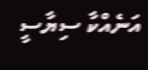އަނެއްކާ ސިޔާސީ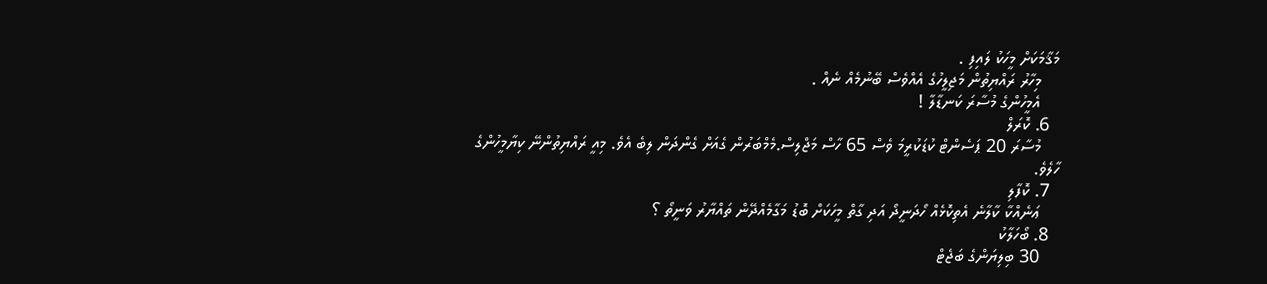މަޤާމަކަށް މީހަކު ލައިފި .
    މިހާރު ރައްޔިތުން މަޖިލީހުގެ އެއްވެސް ބޭނުމެއް ނެއް .
    އެމީހުންގެ މުސާރަ ކަނޑާލާ !
  6. ކޮރަލް
    މުސާރަ 20 ޕަސެންޓް ކުޑަކުރީމަ ވެސް 65 ހާސް މަޖްލިސް.މެމްބަރުން ގެއަށް ގެންދަން ލިބެ އެވެ. މިއީ ރައްޔިތުންނޭ ކިޔާމީހުންގެ ހާލެވެ.
  7. ކޮފާލި
    ޢަނެއްކާ ކާލާނެ އެތިކޮޅެއް ހޯދަނީދޯ އަދި ގާތް މީހަކަށް ބޮޑު މަގާމެއްދޭން ތައްޔާރު ވަނީތޯ ؟
  8. ބޯހަލާކު
    30 ބިލިޔަންގެ ބަޖެޓް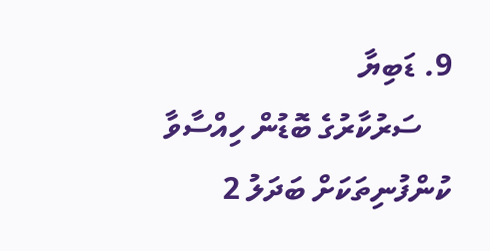9. ޑަބިޔާ
    ސަރުކާރުގެ ބޮޑުން ހިއްސާވާ ކުންފުނިތަކަށް ބަދަލު 2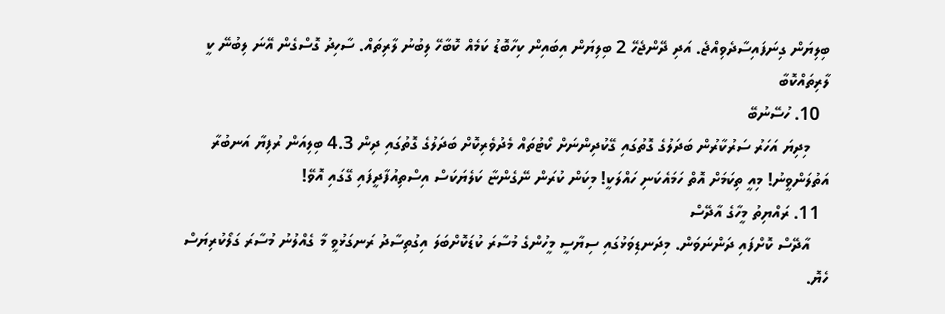ބިލިޔަން ގިނަފައިސާދެވިއްޖެ. އަދި ދޭންޖެހޭ 2 ބިލިޔަން އިބައިން ކިހާބޮޑު ކަމެއް ކޮބާހޭ ލިބުނު ލާރިތައް. ސާހިދު ގޮސްގެން އޭނަ ލިބުނޭ ކީ ލާރިތައްކޮބާ
  10. ހުސޭނުބޭ
    މިދިޔަ އަހަރު ސަރުކާރުން ބަދަލުގެ ގޮތުގައި ގޭކުދިންނަށް ކޯޓުތައް މެދުވެރިކޮށް ބަދަލުގެ ގޮތުގައި ދިން 4.3 ބިލިއަން ރުފިޔާ އަނބުރާ އަތުލަންވީނު! މިއީ ތިކަމަށް އޮތް ހަމައެކަނި ހައްލަކީ! މިކަން ކުރަން ނޭގެންޏާ ކަލެޔަކަސް އިސްތިއުފާދީފައި ގޭގައި އޮވޭ!
  11. ރައްޔިތު މީހާގެ އާދޭސް
    އާދޭސް ކޮށްފައި ދަންނަވަން. މިދަނޑިވަޅުގައި ސިޔާސީ މީހުންގެ މުސާރަ ކުޑަކޮށްބަލަ އިގުތިސާދު ރަނގަޅުވީ މާ ގެއްލުނު މުސާރަ ގަލޯކުރިޔަސް ހެޔޮ.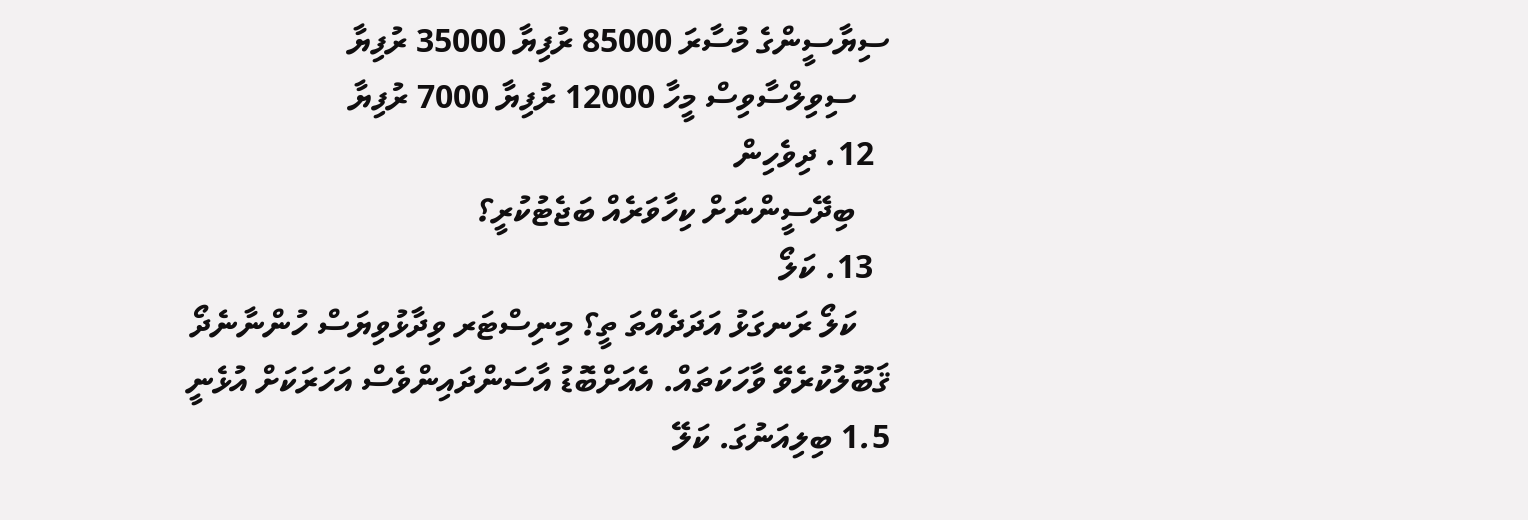ސިޔާސީންގެ މުސާރަ 85000 ރުފިޔާ 35000 ރުފިޔާ
    ސިވިލްސާވިސް މީހާ 12000 ރުފިޔާ 7000 ރުފިޔާ
  12. ދިވެހިން
    ބިދޭސީންނަށް ކިހާވަރެއް ބަޖެޓުކުރީ؟
  13. ކަލޯ
    ކަލޯ ރަނގަޅު އަދަދެއްތަ ތީ؟ މިނިސްޓަރ ވިދާޅުވިޔަސް ހުންނާނެދޯ ޤަބޫލުކުރެވޭ ވާހަކަތައް. އެއަށްބޮޑު އާސަންދައިންވެސް އަހަރަކަށް އުޅެނީ 1.5 ބިލިއަނުގަ. ކަލޭ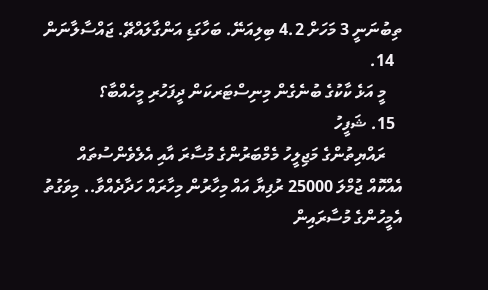ތިބުނަނީ 3 މަހަށް 4.2 ބިލިއަނޭ. ބަހާގަޑި އަންގާލައްޗޭ. ޖައްސާލާނަން
  14.
    މީ އަޅެ ކާކުގެ ބުނެގެން މިނިސްޓަރކަން ދީފަހުރި މީހެއްބާ؟
  15. ޝަފީހު
    ރައްޔިތުންގެ މަޖިލީހު މެމްބަރުންގެ މުސާރަ އާއި އެލެވެންސުތައް އެއްކޮއް ޖުމްލަ 25000 ރުފިޔާ އައް މިހާރުން މިހާރައް ހަދާދެއްވާ.. މިވަގުތު އެމީހުންގެ މުސާރައިން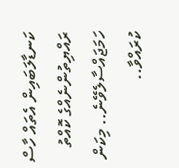ކަނޑާލަބައިން އެތައް ހާސް ރައްޔިތުންނެއްގެ ކޮއްތު ހަމަޖައްސާލެވޭނެ.. މިކަން ކުރައްވާ..